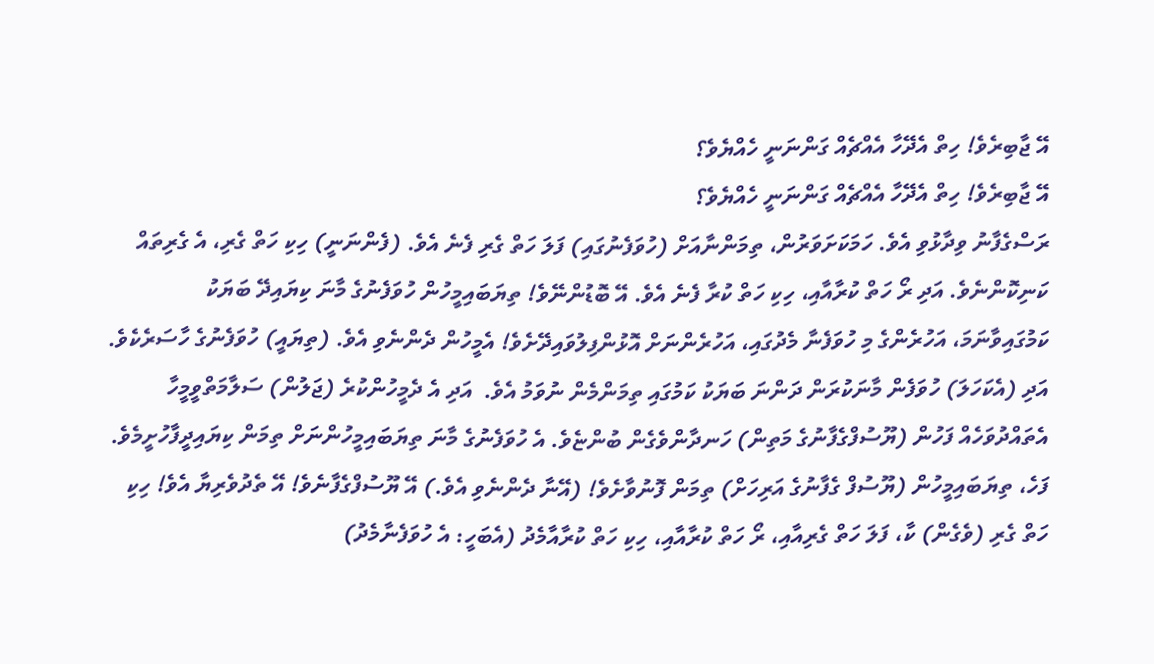އޭ ޖާބިރެވެ! ހިތް އެދޭހާ އެއްޗެއް ގަންނަނީ ހެއްޔެވެ؟
އޭ ޖާބިރެވެ! ހިތް އެދޭހާ އެއްޗެއް ގަންނަނީ ހެއްޔެވެ؟
ރަސްގެފާނު ވިދާޅުވި އެވެ. ހަމަކަށަވަރުން، ތިމަންނާއަށް (ހުވަފެނުގައި) ފަލަ ހަތް ގެރި ފެނެ އެވެ. (ފެންނަނީ) ހިކި ހަތް ގެރި، އެ ގެރިތައް ކަނިކޮންނެވެ. އަދި ރޯ ހަތް ކުރާއާއި، ހިކި ހަތް ކުރާ ފެނެ އެވެ. އޭ ބޮޑުންނޭވެ! ތިޔަބައިމީހުން ހުވަފެނުގެ މާނަ ކިޔައިދޭ ބަޔަކު ކަމުގައިވާނަމަ، އަހުރެންގެ މި ހުވަފެނާ މެދުގައި، އަހުރެންނަށް އޮޅުންފިލުވައިދޭށެވެ! އެމީހުން ދެންނެވި އެވެ. (ތިޔައީ) ހުވަފެނުގެ ހާސަރެކެވެ. އަދި (އެކަހަލަ) ހުވަފެން މާނަކުރަން ދަންނަ ބަޔަކު ކަމުގައި ތިމަންމެން ނުވަމު އެވެ.  އަދި އެ ދެމީހުންކުރެ (ޖަލުން) ސަލާމަތްވީމީހާ އެތައްދުވަހެއް ފަހުން (ޔޫސުފްގެފާނުގެ މަތިން) ހަނދާންވެގެން ބުންޏެވެ. އެ ހުވަފެނުގެ މާނަ ތިޔަބައިމީހުންނަށް ތިމަން ކިޔައިދީފާހުށީމެވެ. ފަހެ، ތިޔަބައިމީހުން (ޔޫސުފް ގެފާނުގެ އަރިހަށް) ތިމަން ފޮނުވާށެވެ! (އޭނާ ދެންނެވި އެވެ.) އޭ ޔޫސުފްގެފާނެވެ! އޭ ތެދުވެރިޔާ އެވެ! ހިކި ހަތް ގެރި (ވެގެން) ކާ، ފަލަ ހަތް ގެރިއާއި، ރޯ ހަތް ކުރާއާއި، ހިކި ހަތް ކުރާއާމެދު (އެބަހީ: އެ ހުވަފެނާމެދު)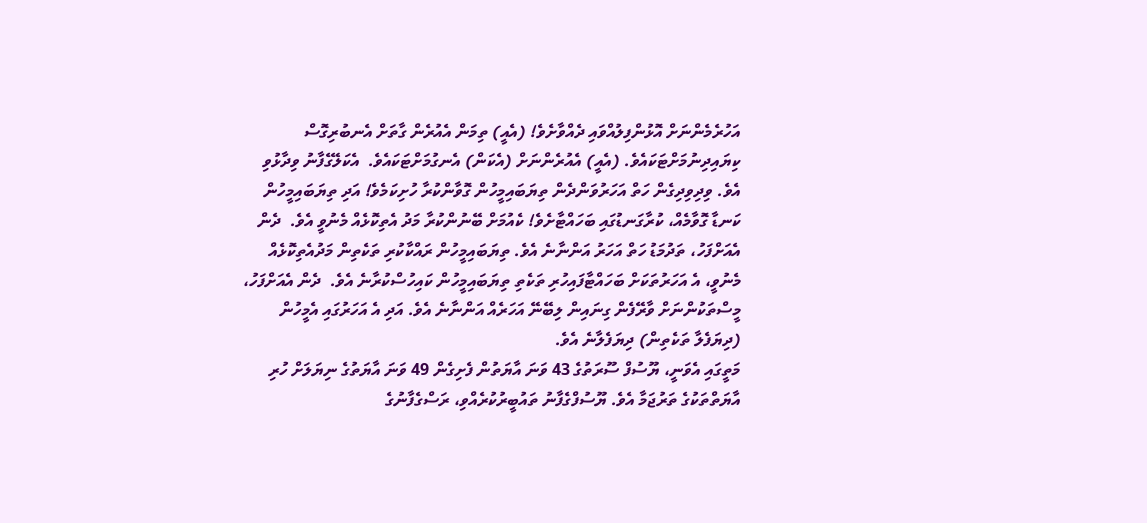އަހުރެމެންނަށް އޮޅުންފިލުއްވައި ދެއްވާށެވެ! (އެއީ) ތިމަން އެއުރެން ގާތަށް އެނބުރިގޮސް ކިޔައިދިނުމަށްޓަކައެވެ. (އެއީ) އެއުރެންނަށް (އެކަން) އެނގުމަށްޓަކައެވެ.  އެކަލޭގެފާނު ވިދާޅުވި އެވެ. ވިދިވިދިގެން ހަތް އަހަރުވަންދެން ތިޔަބައިމީހުން ގޮވާންކުރާ ހުށިކަމެވެ! އަދި ތިޔަބައިމީހުން ކަނޑާ ގޮވާމެއް، ކުރާގަނޑުގައި ބަހައްޓާށެވެ! ކެއުމަށް ބޭނުންކުރާ މަދު އެތިކޮޅެއް މެނުވީ އެވެ.  ދެން އެއަށްފަހު، ތަދުމަޑު ހަތް އަހަރު އަންނާނެ އެވެ. ތިޔަބައިމީހުން ރައްކާކުރި ތަކެތިން މަދުއެތިކޮޅެއް މެނުވީ، އެ އަހަރުތަކަށް ބަހައްޓާފައިހުރި ތަކެތި ތިޔަބައިމީހުން ކައިހުސްކުރާނެ އެވެ.  ދެން އެއަށްފަހު، މީސްތަކުންނަށް ވާރޭފެން ގިނައިން ލިބޭނޭ އަހަރެއް އަންނާނެ އެވެ. އަދި އެ އަހަރުގައި އެމީހުން (ދިޔަފެލާ ތަކެތިން) ދިޔަފެލާނެ އެވެ.
މަތީގައި އެވަނީ، ޔޫސުފް ސޫރަތުގެ 43 ވަނަ އާޔަތުން ފެށިގެން 49 ވަނަ އާޔަތުގެ ނިޔަލަށް ހުރި އާޔަތްތަކުގެ ތަރުޖަމާ އެވެ. ޔޫސުފްގެފާނު ތައުބީރުކުރެއްވި، ރަސްގެފާނުގެ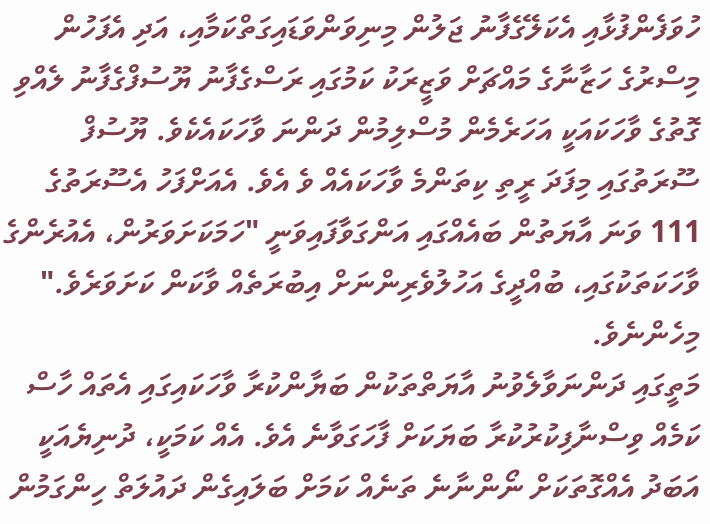ހުވަފެންފުޅާއި އެކަލޭގެފާނު ޖަލުން މިނިވަންވަޑައިގަތްކަމާއި، އަދި އެފަހުން މިސްރުގެ ހަޒާނާގެ މައްޗަށް ވަޒީރަކު ކަމުގައި ރަސްގެފާނު ޔޫސުފްގެފާނު ލެއްވި ގޮތުގެ ވާހަކައަކީ އަހަރެމެން މުސްލިމުން ދަންނަ ވާހަކައެކެވެ. ޔޫސުފް ސޫރަތުގައި މިފަދަ ރީތި ކިތަންމެ ވާހަކައެއް ވެ އެވެ. އެއަށްފަހު އެސޫރަތުގެ 111 ވަނަ އާޔަތުން ބައެއްގައި އަންގަވާފައިވަނީ "ހަމަކަށަވަރުން، އެއުރެންގެ ވާހަކަތަކުގައި، ބުއްދީގެ އަހުލުވެރިންނަށް އިބުރަތެއް ވާކަން ކަށަވަރެވެ." މިހެންނެވެ.
މަތީގައި ދަންނަވާލެވުނު އާޔަތްތަކުން ބަޔާންކުރާ ވާހަކައިގައި އެތައް ހާސް ކަމެއް ވިސްނާފިކުރުކުރާ ބަޔަކަށް ފާހަގަވާނެ އެވެ. އެއް ކަމަކީ، ދުނިޔެއަކީ އަބަދު އެއްގޮތަކަށް ނޯންނާނެ ތަނެއް ކަމަށް ބަލައިގެން ދައުލަތް ހިންގަމުން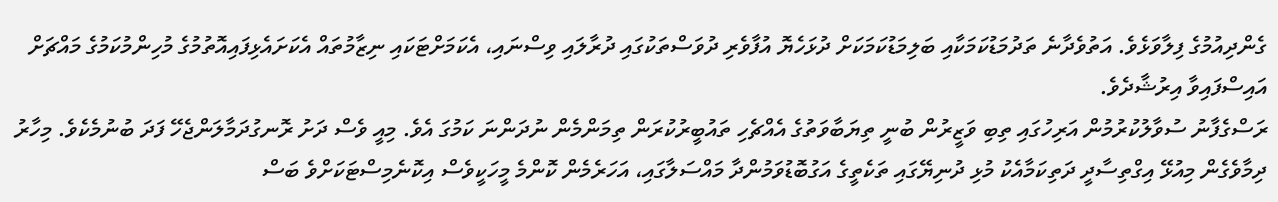ގެންދިއުމުގެ ފިލާވަޅެވެ. އަތުވެދާނެ ތަދުމަޑުކަމަކާއި ބަލިމަޑުކަމަކަށް ދުޅަހެޔޮ އުފާވެރި ދުވަސްތަކުގައި ދުރާލައި ވިސްނައި، އެކަމަށްޓަކައި ނިޒާމުތައް އެކަށައެޅިފައިއޮތުމުގެ މުހިންމުކަމުގެ މައްޗަށް އައިސްފައިވާ އިރުޝާދެވެ.
ރަސްގެފާނު ސުވާލުކުރުމުން އަރިހުގައި ތިބި ވަޒީރުން ބުނީ ތިޔަބާވަތުގެ އެއްޗެހި ތައުބީރުކުރަން ތިމަންމެން ނުދަންނަ ކަމުގަ އެވެ. މިއީ ވެސް ދަށު ރޮނގުދަމާލަންޖެހޭ ފަދަ ބުނުމެކެވެ. މިހާރު ދިމާވެގެން މިއުޅޭ އިގްތިސާދީ ދަތިކަމާއެކު މުޅި ދުނިޔޭގައި ތަކެތީގެ އަގުބޮޑުވަމުންދާ މައްސަލާގައި، އަހަރެމެން ކޮންމެ މީހަކީވެސް އިކޮނެމިސްޓަކަށްވެ ބަސް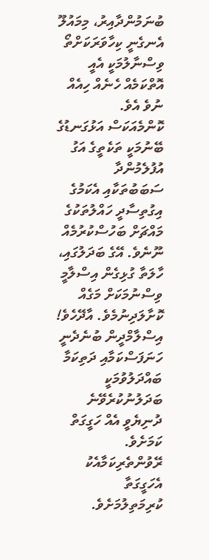ބުނަމުންދާއިރު، މިމައުލޫ އެނގެނީ ކިހާވަރަކަށްތޯ ވިސްނާލުމަކީ އެއީ އޮތްކަމެއް ހެނެއް ހިއެއް ނުވެ އެވެ.
ކޮންމެއަކަސް އަޅުގަނޑުގެ ބޭނުމަކީ ތަކެތީގެ އަގު އުފުލެމުންދާ ސަބަބުތަކާއި އެކަމުގެ އިގުތިސާދީ ހައްލުތަކުގެ މައްޗަށް ބަހުސްކުރުމެއް ނޫނެވެ. އޭގެ ބަދަލުގައި، ހާލަތާ ގުޅިގެން އިސްލާމީ ވިސްނުމަކަށް މަގެއް ކޮށާލަދިނުމެވެ. އާދޭހެވެ! އިސްލާމްދީން ބުނެދެނީ ހަނަފަސްކަމާއި ދަތިކަމާ ބައްދަލުވުމަކީ ބަދަލުނުކުރެވޭނެ ދުނިޔެވީ އެއް ހަގީގަތް ކަމަށެވެ. ރޭވުންތެރިކަމާއެކު އެހަގީގަތާ ކުރިމަތިލުމަށެވެ.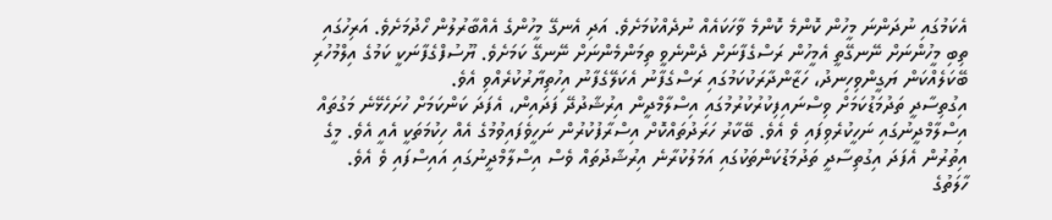އެކަމުގައި ނުދަންނަ މީހުން ކޮންމެ ކޮންމެ ވާހަކައެއް ނުދެއްކުމަށެވެ. އަދި އެނގޭ މީހުންގެ އެއްބާރުލުން ހޯދުމަށެވެ. އަރިހުގައި ތިބި މީހުންނަށް ނޭނގޭތީ އެމީހުން ރަސްގެފާނަށް ދެންނެވީ ތިމަންމެންނަށް ނޭނގޭ ކަމަށެވެ. ޔޫސުފްގެފާނަކީ ކަމުގެ އިލްމުހުރި ބޭކަލެއްކަން ޔަގީންވިހިނދު، ހަޒާންދާރަކުކަމުގައި ރަސްގެފާނު އެކަލޭގެފާނު އިހުތިޔާރުކުރެއްވި އެވެ.
އިގުތިސާދީ ތަދުމަޑުކަމަށް ވިސްނައިފިކުރުކުރުމުގައި އިސްލާމްދީން އިރުޝާދުދޭ ފަދައިން، އެފަދަ ކަންކަމަށް ހުށަހެޅޭނެ މަގުތައް އިސްލާމްދީނުގައި ނަހީކުރެވިފައި ވެ އެވެ. ބޭކާރު ހަރަދުތައްކޮށް އިސްރާފުކުރުން ނަހީވެފައިވުމުގެ އެއް ހިކުމަތަކީ އެއީ އެވެ. މީގެ އިތުރުން އެފަދަ އިގުތިސާދީ ތަދުމަޑުކަންތަކުގައި އަމަލުކުރާނެ އިރުޝާދުތައް ވެސް އިސްލާމްދީނުގައި އައިސްފައި ވެ އެވެ.
ހާލަތުގެ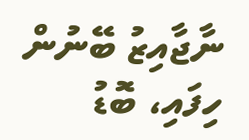ނާޖާއިޒު ބޭނުން ހިފައި، ބޮޑު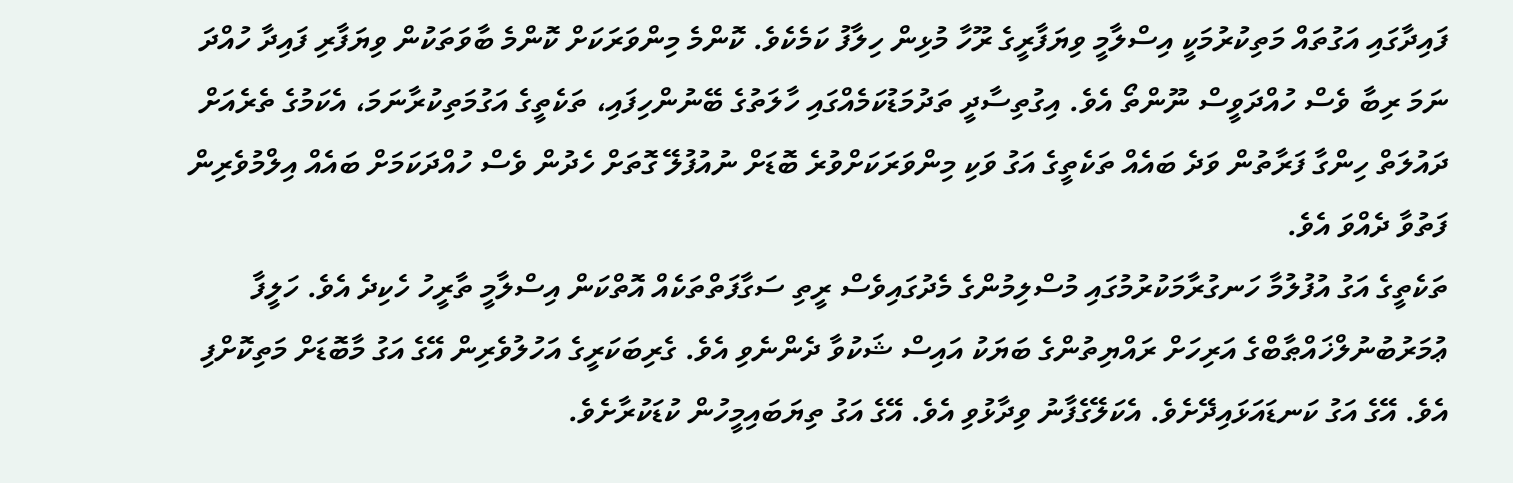ފައިދާގައި އަގުތައް މަތިކުރުމަކީ އިސްލާމީ ވިޔަފާރީގެ ރޫހާ މުޅިން ހިލާފު ކަމެކެވެ. ކޮންމެ މިންވަރަކަށް ކޮންމެ ބާވަތަކުން ވިޔަފާރި ފައިދާ ހުއްދަ ނަމަ ރިބާ ވެސް ހުއްދަވީސް ނޫންތޯ އެވެ. އިގުތިސާދީ ތަދުމަޑުކަމެއްގައި ހާލަތުގެ ބޭނުންހިފައި، ތަކެތީގެ އަގުމަތިކުރާނަމަ، އެކަމުގެ ތެރެއަށް ދައުލަތް ހިންގާ ފަރާތުން ވަދެ ބައެއް ތަކެތީގެ އަގު ވަކި މިންވަރަކަށްވުރެ ބޮޑަށް ނުއުފުލޭ ގޮތަށް ހެދުން ވެސް ހުއްދަކަމަށް ބައެއް އިލްމުވެރިން ފަތުވާ ދެއްވަ އެވެ.
ތަކެތީގެ އަގު އުފުލުމާ ހަނގުރާމަކުރުމުގައި މުސްލިމުންގެ މެދުގައިވެސް ރީތި ސަގާފަތްތަކެއް އޮތްކަން އިސްލާމީ ތާރީހު ހެކިދެ އެވެ. ހަލީފާ ޢުމަރުބުނުލްޚައްޠާބްގެ އަރިހަށް ރައްޔިތުންގެ ބަޔަކު އައިސް ޝަކުވާ ދެންނެވި އެވެ. ގެރިބަކަރީގެ އަހުލުވެރިން އޭގެ އަގު މާބޮޑަށް މަތިކޮށްފި އެވެ. އޭގެ އަގު ކަނޑައަޅައިދޭށެވެ. އެކަލޭގެފާނު ވިދާޅުވި އެވެ. އޭގެ އަގު ތިޔަބައިމީހުން ކުޑަކުރާށެވެ.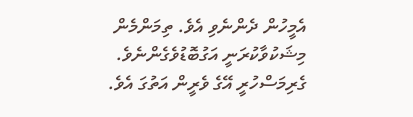އެމީހުން ދެންނެވި އެވެ. ތިމަންމެން މިޝަކުވާކުރަނީ އަގުބޮޑުވެގެންނެވެ. ގެރިމަސްހުރީ އޭގެ ވެރީން އަތުގަ އެވެ.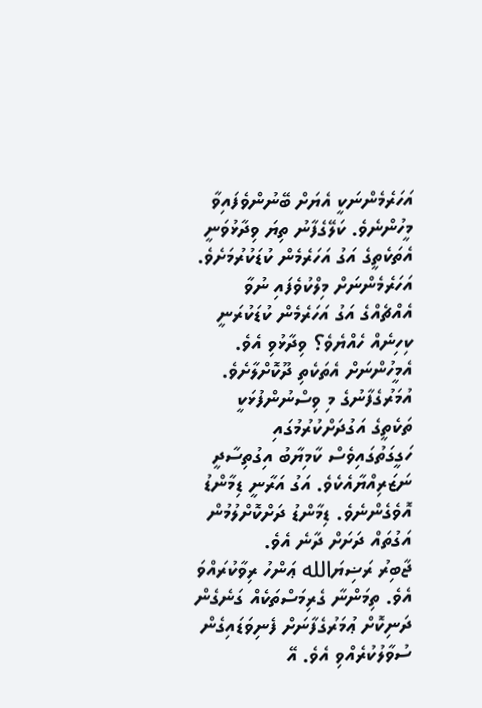އަހަރެމެންނަކީ އެޔަށް ބޭނުންވެފައިވާ މީހުންނެވެ. ކަލޭގެފާނު ތިޔަ ވިދާޅުވަނީ އެތަކެތީގެ އަގު އަހަރެމެން ކުޑަކުރުމަށެވެ. އަހަރެމެންނަށް މިލްކުވެފައި ނުވާ އެއްޗެއްގެ އަގު އަހަރެމެން ކުޑަކުރަނީ ކިހިނެއް ހެއްޔެވެ؟ ވިދާޅުވި އެވެ. އެމީހުންނަށް އެތަކެތި ދޫކޮށްލާށެވެ. އުމަރުގެފާނުގެ މި ވިސްނުންފުޅަކީ ތަކެތީގެ އަގުދަށްކުރުމުގައި ހަގީގަތުގައިވެސް ކާމިޔާބު އިގުތިސާދީ ނަޒަރިއްޔާއެކެވެ. އަގު އަރާނީ ޑިމާންޑު އޮވެގެންނެވެ. ޑިމާންޑު ދަށްކޮށްލުމުން އަގުތައް ދަށަށް ދާނެ އެވެ.
ޖާބިރު ރަޟިޔަالله ޢަންހު ރިވާކުރައްވަ އެވެ. ތިމަންނާ ގެރިމަސްތަކެއް ގަނެގެން ދަނިކޮށް ޢުމަރުގެފާނަށް ފެނިވަޑައިގެން ސުވާލުކުރެއްވި އެވެ. އޭ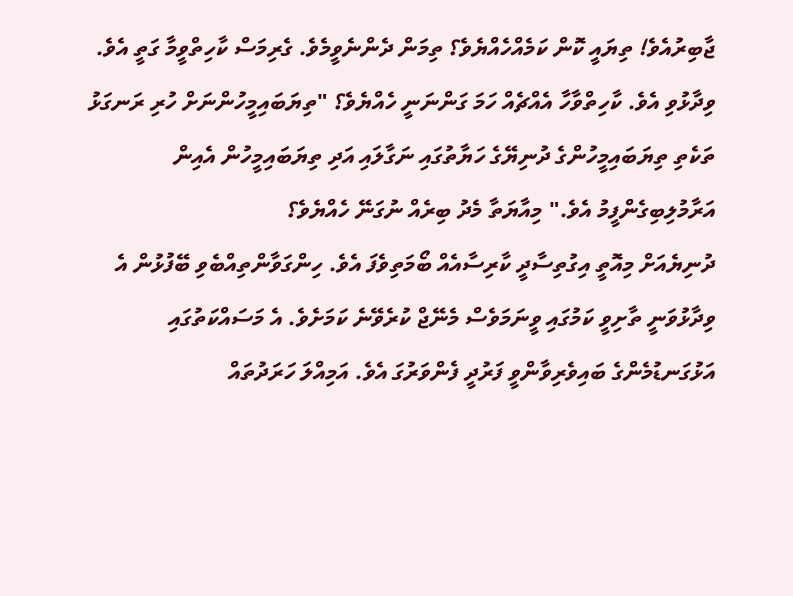ޖާބިރުއެވެ! ތިޔައީ ކޮން ކަމެއްހެއްޔެވެ؟ ތިމަން ދެންނެވީމެވެ. ގެރިމަސް ކާހިތްވީމާ ގަތީ އެވެ. ވިދާޅުވި އެވެ. ކާހިތްވާހާ އެއްޗެއް ހަމަ ގަންނަނީ ހެއްޔެވެ؟ "ތިޔަބައިމީހުންނަށް ހުރި ރަނގަޅު ތަކެތި ތިޔަބައިމީހުންގެ ދުނިޔޭގެ ހަޔާތުގައި ނަގާލައި އަދި ތިޔަބައިމީހުން އެއިން އަރާމުލިބިގެންފީމު އެވެ." މިއާޔަތާ މެދު ބިރެއް ނުގަނޭ ހެއްޔެވެ؟
ދުނިޔެއަށް މިއޮތީ އިގުތިސާދީ ކާރިސާއެއް ބޯމަތިވެފަ އެވެ. ހިންގަވާންތިއްބެވި ބޭފުޅުން އެ ވިދާޅުވަނީ ތާށިވީ ކަމުގައި ވީނަމަވެސް މެނޭޖް ކުރެވޭނެ ކަމަށެވެ. އެ މަސައްކަތުގައި އަޅުގަނޑުމެންގެ ބައިވެރިވާންވީ ފަރުދީ ފެންވަރުގަ އެވެ. އަމިއްލަ ހަރަދުތައް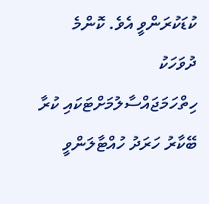ކުޑަކުރަންވީ އެވެ. ކޮންމެ ދުވަހަކު ހިތްހަމަޖައްސާލުމަށްޓަކައި ކުރާ ބޭކާރު ހަރަދު ހުއްޓާލަންވީ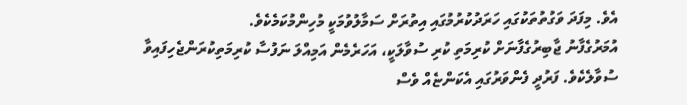އެވެ. މިފަދަ ވަގުތުތަކުގައި ހަރަދުކުރުމުގައި އިތުރަށް ސަމާލުވުމަކީ މުހިންމުކަމެކެވެ.
އުމަރުގެފާނު ޖާބިރުގެފާނަށް ކުރިމަތި ކުރި ސުވާލަކީ، އަހަރެމެން އަމިއްލަ ނަފުސާ ކުރިމަތިކުރަންޖެހިފައިވާ ސުވާލެކެވެ. ފަރުދީ ފެންވަރުގައި އެކަންޏެއް ވެސް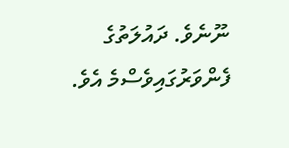ނޫނެވެ. ދައުލަތުގެ ފެންވަރުގައިވެސްމެ އެވެ.